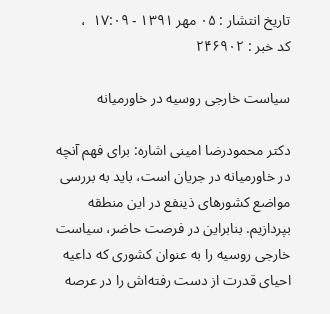تاریخ انتشار : ۰۵ مهر ۱۳۹۱ - ۱۷:۰۹  ،
کد خبر : ۲۴۶۹۰۲

سیاست خارجی روسیه در خاورمیانه

دکتر محمودرضا امینی اشاره: برای فهم آنچه در خاورمیانه در جریان است، باید به بررسی مواضع کشورهای ذینفع در این منطقه بپردازیم. بنابراین در فرصت حاضر، سیاست خارجی روسیه را به عنوان کشوری که داعیه احیای قدرت از دست رفته‌اش را در عرصه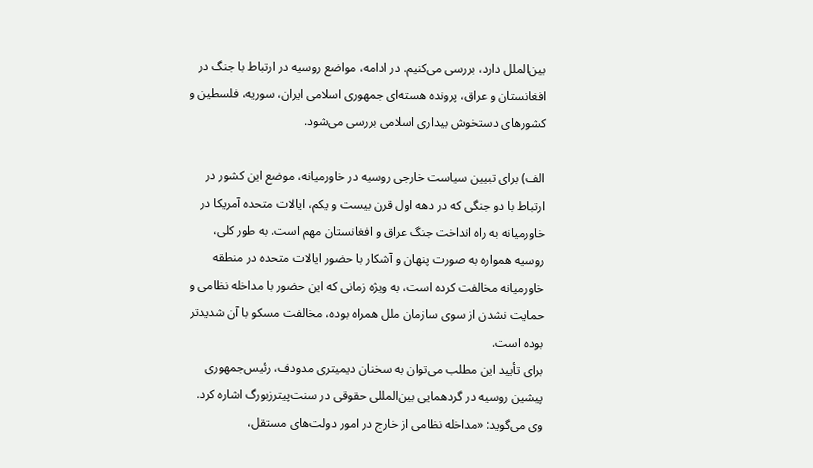بین‌الملل دارد، بررسی می‌کنیم. در ادامه، مواضع روسیه در ارتباط با جنگ در افغانستان و عراق، پرونده هسته‌ای جمهوری اسلامی ایران، سوریه، فلسطین و کشورهای دستخوش بیداری اسلامی بررسی می‌شود.

الف) برای تبیین سیاست خارجی روسیه در خاورمیانه، موضع این کشور در ارتباط با دو جنگی که در دهه اول قرن بیست و یکم، ایالات متحده آمریکا در خاورمیانه به راه انداخت جنگ عراق و افغانستان مهم است. به طور کلی، روسیه همواره به صورت پنهان و آشکار با حضور ایالات متحده در منطقه خاورمیانه مخالفت کرده است، به ویژه زمانی که این حضور با مداخله نظامی و حمایت نشدن از سوی سازمان ملل همراه بوده، مخالفت مسکو با آن شدیدتر بوده است.
برای تأیید این مطلب می‌توان به سخنان دیمیتری مدودف، رئیس‌جمهوری پیشین روسیه در گردهمایی بین‌المللی حقوقی در سنت‌پیترزبورگ اشاره کرد. وی می‌گوید: «مداخله نظامی از خارج در امور دولت‌های مستقل،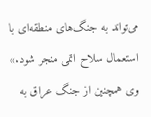می‌تواند به جنگ‌های منطقه‌ای با استعمال سلاح اتمی منجر شود.» وی همچنین از جنگ عراق به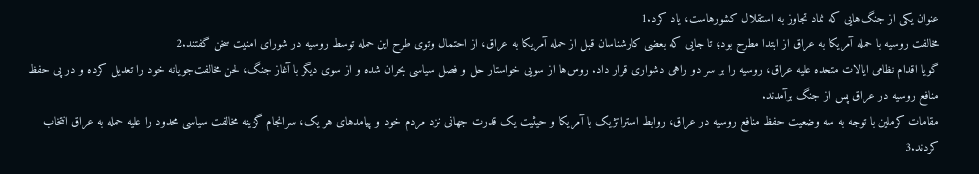عنوان یکی از جنگ‌هایی که نماد تجاوز به استقلال کشورهاست، یاد کرد.1
مخالفت روسیه با حمله آمریکا به عراق از ابتدا مطرح بود؛ تا جایی که بعضی کارشناسان قبل از حمله آمریکا به عراق، از احتمال وتوی طرح این حمله توسط روسیه در شورای امنیت سخن گفتند.2
گویا اقدام نظامی ایالات متحده علیه عراق، روسیه را بر سر دو راهی دشواری قرار داد. روس‌ها از سویی خواستار حل و فصل سیاسی بحران شده و از سوی دیگر با آغاز جنگ، لحن مخالفت‌جویانه خود را تعدیل کرده و در پی حفظ منافع روسیه در عراق پس از جنگ برآمدند.
مقامات کرملین با توجه به سه وضعیت حفظ منافع روسیه در عراق، روابط استراتژیک با آمریکا و حیثیت یک قدرت جهانی نزد مردم خود و پیامدهای هر یک، سرانجام گزینه مخالفت سیاسی محدود را علیه حمله به عراق انتخاب کردند.3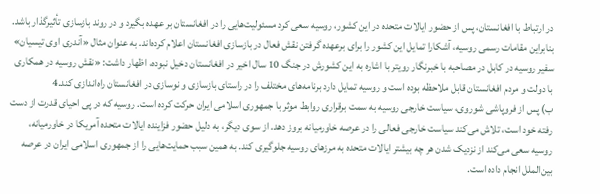در ارتباط با افغانستان، پس از حضور ایالات متحده در این کشور، روسیه سعی کرد مسئولیت‌هایی را در افغانستان بر عهده بگیرد و در روند بازسازی تأثیرگذار باشد. بنابراین مقامات رسمی روسیه، آشکارا تمایل این کشور را برای برعهده گرفتن نقش فعال در بازسازی افغانستان اعلام کرده‌اند. به عنوان مثال «آندری اوی تیسیان» سفیر روسیه در کابل در مصاحبه با خبرنگار رویتر با اشاره به این کشورش در جنگ 10 سال اخیر در افغانستان دخیل نبوده، اظهار داشت: «نقش روسیه در همکاری با دولت و مردم افغانستان قابل ملاحظه بوده است و روسیه تمایل دارد برنامه‌های مختلف را در راستای بازسازی و نوسازی در افغانستان راه‌اندازی کند.4
ب) پس از فروپاشی شوروی، سیاست خارجی روسیه به سمت برقراری روابط موثر با جمهوری اسلامی ایران حرکت کرده است. روسیه که در پی احیای قدرت از دست رفته خود است، تلاش می‌کند سیاست خارجی فعالی را در عرصه خاورمیانه بروز دهد. از سوی دیگر، به دلیل حضور فزاینده ایالات متحده آمریکا در خاورمیانه، روسیه سعی می‌کند از نزدیک شدن هر چه بیشتر ایالات متحده به مرزهای روسیه جلوگیری کند. به همین سبب حمایت‌هایی را از جمهوری اسلامی ایران در عرصه بین‌الملل انجام داده است.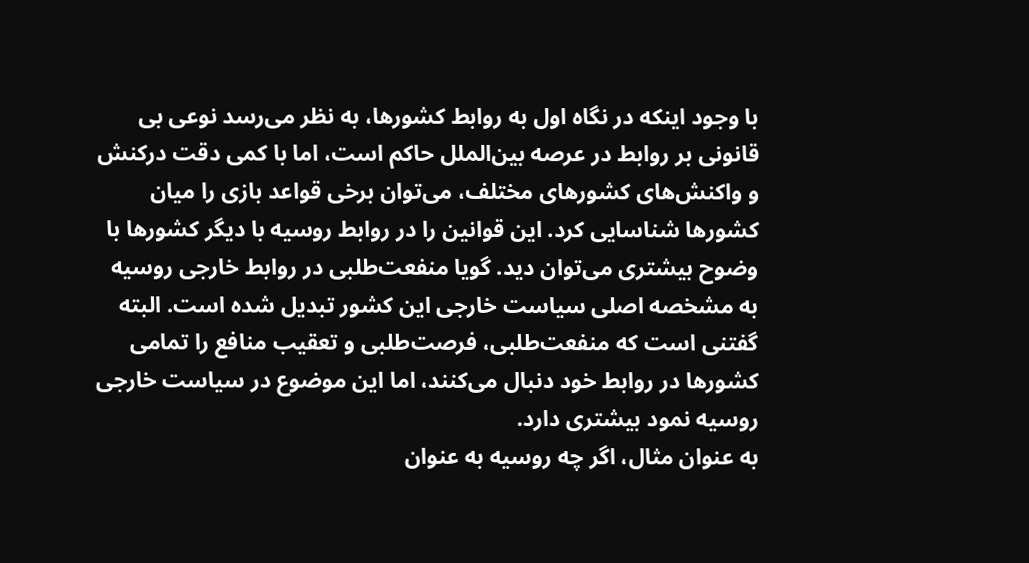با وجود اینکه در نگاه اول به روابط کشورها، به نظر می‌رسد نوعی بی قانونی بر روابط در عرصه بین‌الملل حاکم است، اما با کمی دقت درکنش و واکنش‌های کشورهای مختلف، می‌توان برخی قواعد بازی را میان کشورها شناسایی کرد. این قوانین را در روابط روسیه با دیگر کشورها با وضوح بیشتری می‌‌توان دید. گویا منفعت‌طلبی در روابط خارجی روسیه به مشخصه اصلی سیاست خارجی این کشور تبدیل شده است. البته گفتنی است که منفعت‌طلبی، فرصت‌طلبی و تعقیب منافع را تمامی کشورها در روابط خود دنبال می‌کنند، اما این موضوع در سیاست خارجی روسیه نمود بیشتری دارد.
به عنوان مثال، اگر چه روسیه به عنوان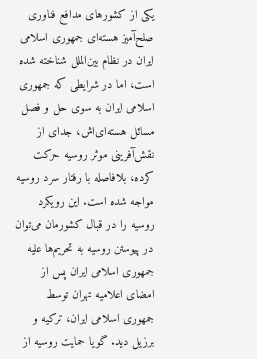یکی از کشورهای مدافع فناوری صلح‌آمیز هسته‌ای جمهوری اسلامی ایران در نظام بین‌الملل شناخته شده است، اما در شرایطی که جمهوری اسلامی ایران به سوی حل و فصل مسائل هسته‌ای‌اش، جدای از نقش‌آفرینی موثر روسیه حرکت کرده، بلافاصله با رفتار سرد روسیه مواجه شده است. این رویکرد روسیه را در قبال کشورمان می‌توان در پیوستن روسیه به تحریم‌ها علیه جمهوری اسلامی ایران پس از امضای اعلامیه تهران توسط جمهوری اسلامی ایران، ترکیه و برزیل دید. گویا حمایت روسیه از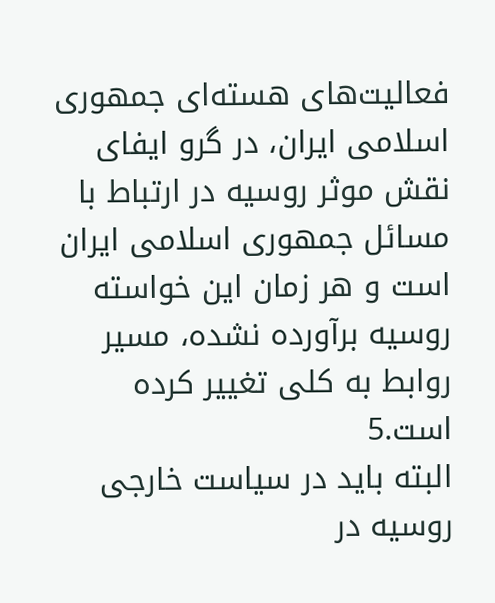فعالیت‌های هسته‌ای جمهوری اسلامی ایران، در گرو ایفای نقش موثر روسیه در ارتباط با مسائل جمهوری اسلامی ایران است و هر زمان این خواسته روسیه برآورده نشده، مسیر روابط به کلی تغییر کرده است.5
البته باید در سیاست خارجی روسیه در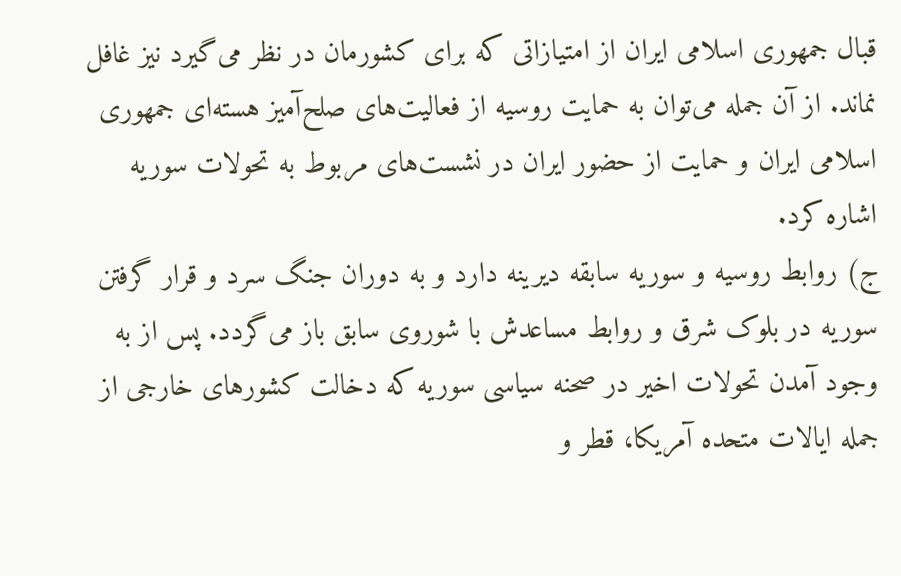قبال جمهوری اسلامی ایران از امتیازاتی که برای کشورمان در نظر می‌گیرد نیز غافل نماند. از آن جمله می‌توان به حمایت روسیه از فعالیت‌های صلح‌آمیز هسته‌ای جمهوری اسلامی ایران و حمایت از حضور ایران در نشست‌های مربوط به تحولات سوریه اشاره کرد.
ج) روابط روسیه و سوریه سابقه دیرینه دارد و به دوران جنگ سرد و قرار گرفتن سوریه در بلوک شرق و روابط مساعدش با شوروی سابق باز می‌گردد. پس از به وجود آمدن تحولات اخیر در صحنه سیاسی سوریه که دخالت کشورهای خارجی از جمله ایالات متحده آمریکا، قطر و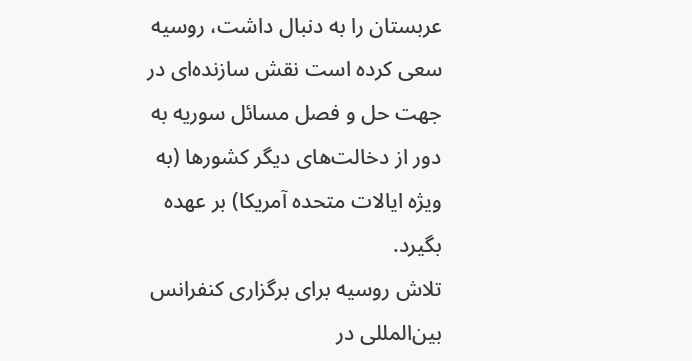عربستان را به دنبال داشت، روسیه سعی کرده است نقش سازنده‌ای در جهت حل و فصل مسائل سوریه به دور از دخالت‌های دیگر کشورها (به ویژه ایالات متحده آمریکا) بر عهده بگیرد.
تلاش روسیه برای برگزاری کنفرانس بین‌المللی در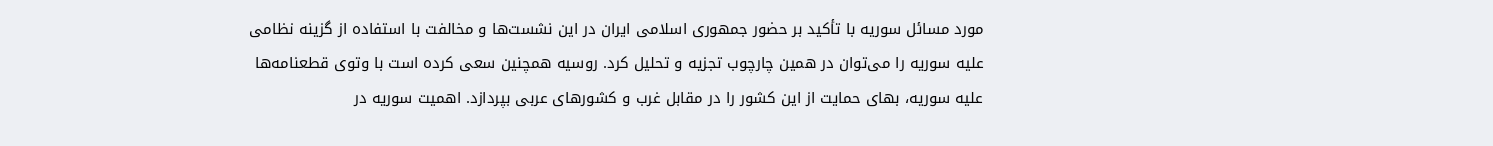مورد مسائل سوریه با تأکید بر حضور جمهوری اسلامی ایران در این نشست‌ها و مخالفت با استفاده از گزینه نظامی علیه سوریه را می‌توان در همین چارچوب تجزیه و تحلیل کرد. روسیه همچنین سعی کرده است با وتوی قطعنامه‌ها علیه سوریه، بهای حمایت از این کشور را در مقابل غرب و کشورهای عربی بپردازد. اهمیت سوریه در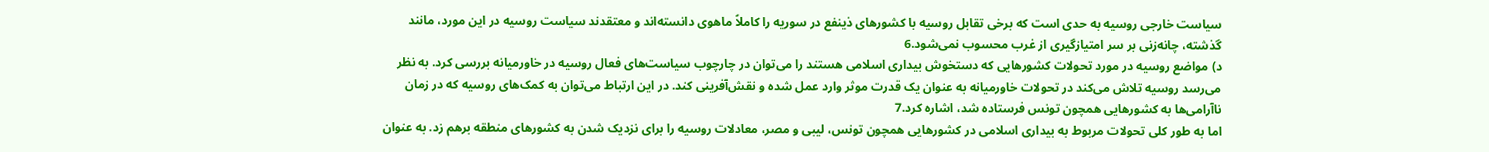سیاست خارجی روسیه به حدی است که برخی تقابل روسیه با کشورهای ذینفع در سوریه را کاملاً ماهوی دانسته‌اند و معتقدند سیاست روسیه در این مورد، مانند گذشته، چانه‌زنی بر سر امتیازگیری از غرب محسوب نمی‌شود.6
د) مواضع روسیه در مورد تحولات کشورهایی که دستخوش بیداری اسلامی هستند را می‌توان در چارچوب سیاست‌های فعال روسیه در خاورمیانه بررسی کرد. به نظر می‌رسد روسیه تلاش می‌کند در تحولات خاورمیانه به عنوان یک قدرت موثر وارد عمل شده و نقش‌آفرینی کند. در این ارتباط می‌توان به کمک‌های روسیه که در زمان ناآرامی‌ها به کشورهایی همچون تونس فرستاده شد، اشاره کرد.7
اما به طور کلی تحولات مربوط به بیداری اسلامی در کشورهایی همچون تونس، لیبی و مصر، معادلات روسیه را برای نزدیک شدن به کشورهای منطقه برهم زد. به عنوان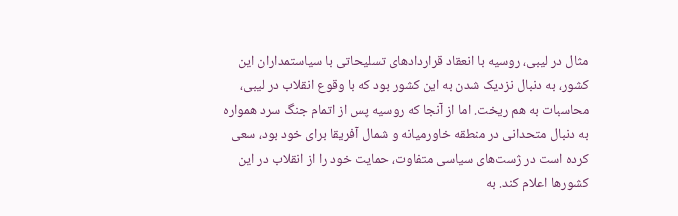مثال در لیبی، روسیه با انعقاد قراردادهای تسلیحاتی با سیاستمداران این کشور، به دنبال نزدیک شدن به این کشور بود که با وقوع انقلاب در لیبی، محاسبات به هم ریخت. اما از آنجا که روسیه پس از اتمام جنگ سرد همواره به دنبال متحدانی در منطقه خاورمیانه و شمال آفریقا برای خود بود، سعی کرده است در ژست‌های سیاسی متفاوت، حمایت خود را از انقلاب در این کشورها اعلام کند. به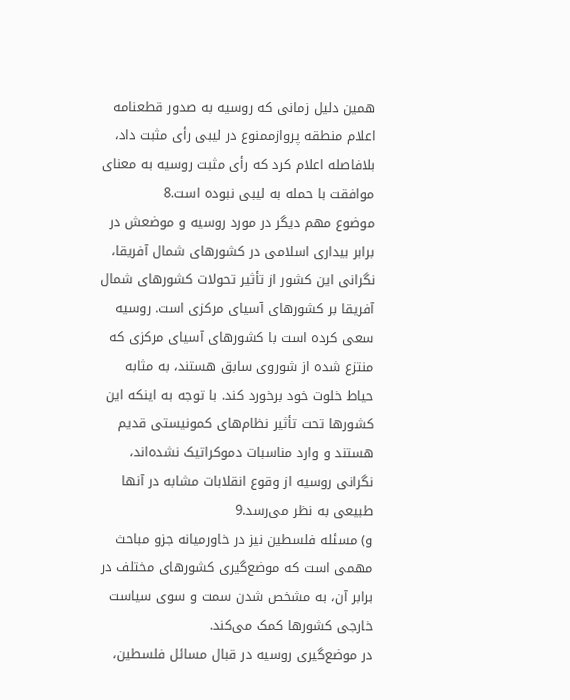همین دلیل زمانی که روسیه به صدور قطعنامه اعلام منطقه پروازممنوع در لیبی رأی مثبت داد، بلافاصله اعلام کرد که رأی مثبت روسیه به معنای موافقت با حمله به لیبی نبوده است.8
موضوع مهم دیگر در مورد روسیه و موضعش در برابر بیداری اسلامی در کشورهای شمال آفریقا، نگرانی این کشور از تأثیر تحولات کشورهای شمال آفریقا بر کشورهای آسیای مرکزی است. روسیه سعی کرده است با کشورهای آسیای مرکزی که منتزع شده از شوروی سابق هستند، به مثابه حیاط خلوت خود برخورد کند. با توجه به اینکه این کشورها تحت تأثیر نظام‌های کمونیستی قدیم هستند و وارد مناسبات دموکراتیک نشده‌اند، نگرانی روسیه از وقوع انقلابات مشابه در آنها طبیعی به نظر می‌رسد.9
و) مسئله فلسطین نیز در خاورمیانه جزو مباحث مهمی است که موضع‌گیری کشورهای مختلف در برابر آن، به مشخص شدن سمت و سوی سیاست خارجی کشورها کمک می‌کند.
در موضع‌گیری روسیه در قبال مسائل فلسطین،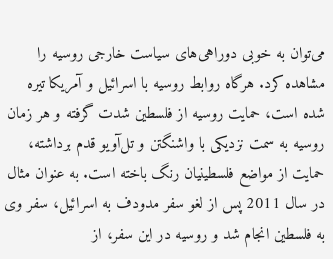می‌توان به خوبی دوراهی‌های سیاست خارجی روسیه را مشاهده کرد. هرگاه روابط روسیه با اسرائیل و آمریکا تیره شده است، حمایت روسیه از فلسطین شدت گرفته و هر زمان روسیه به سمت نزدیکی با واشنگتن و تل‌آویو قدم برداشته، حمایت از مواضع فلسطینیان رنگ باخته است. به عنوان مثال در سال 2011 پس از لغو سفر مدودف به اسرائیل، سفر وی به فلسطین انجام شد و روسیه در این سفر، از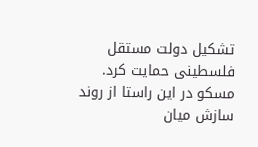تشکیل دولت مستقل فلسطینی حمایت کرد. مسکو در این راستا از روند سازش میان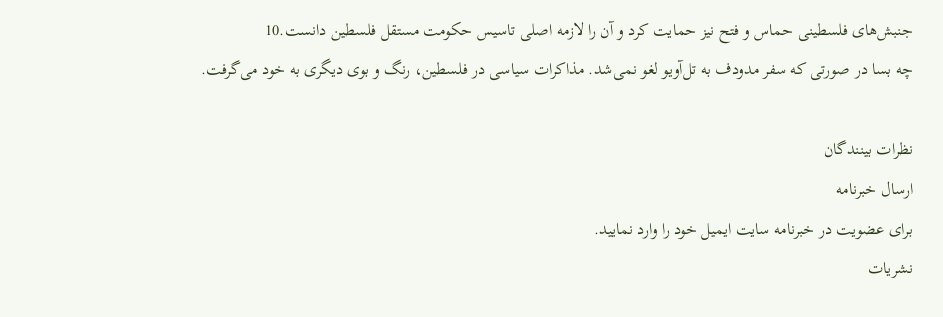جنبش‌های فلسطینی حماس و فتح نیز حمایت کرد و آن را لازمه اصلی تاسیس حکومت مستقل فلسطین دانست.10
چه بسا در صورتی که سفر مدودف به تل‌آویو لغو نمی‌شد. مذاکرات سیاسی در فلسطین، رنگ و بوی دیگری به خود می‌گرفت.

نظرات بینندگان
ارسال خبرنامه
برای عضویت در خبرنامه سایت ایمیل خود را وارد نمایید.
نشریات